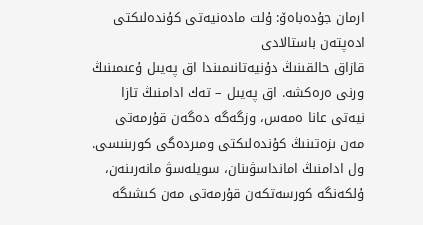ارمان جۇدەباەۆ: ۇلت مادەنيەتى كۇندەلىكتى ادەپتەن باستالادى
قازاق حالقىنىڭ دۇنيەتانىمىندا اق پەيىل ۇعىمىنىڭ ورنى ەرەكشە. اق پەيىل – تەك ادامنىڭ تازا نيەتى عانا ەمەس، وزگەگە دەگەن قۇرمەتى مەن ىزەتىنىڭ كۇندەلىكتى ومىردەگى كورىنىسى. ول ادامنىڭ امانداسۋىنان، سويلەسۋ مانەرىنەن، ۇلكەنگە كورسەتكەن قۇرمەتى مەن كىشىگە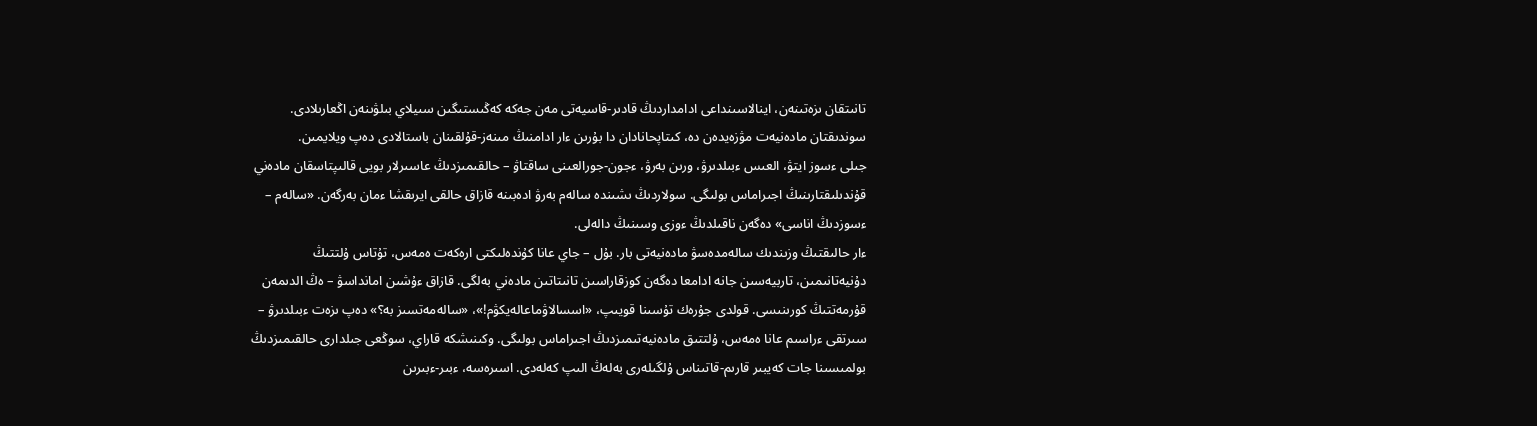تانىتقان ىزەتىنەن، اينالاسىنداعى ادامداردىڭ قادىر-قاسيەتى مەن جەكە كەڭىستىگىن سىيلاي بىلۋىنەن اڭعارىلادى. سوندىقتان مادەنيەت مۋزەيدەن دە، كىتاپحانادان دا بۇرىن ءار ادامنىڭ مىنەز-قۇلقىنان باستالادى دەپ ويلايمىن.
جىلى ءسوز ايتۋ، العىس ءبىلدىرۋ، ورىن بەرۋ، ءجون-جورالعىنى ساقتاۋ – حالقىمىزدىڭ عاسىرلار بويى قالىپتاسقان مادەني قۇندىلىقتارىنىڭ اجىراماس بولىگى. سولاردىڭ ىشىندە سالەم بەرۋ ادەبىنە قازاق حالقى ايرىقشا ءمان بەرگەن. «سالەم – ءسوزدىڭ اناسى» دەگەن ناقىلدىڭ ءوزى وسىنىڭ دالەلى.
ءار حالىقتىڭ وزىندىك سالەمدەسۋ مادەنيەتى بار. بۇل – جاي عانا كۇندەلىكتى ارەكەت ەمەس، تۇتاس ۇلتتىڭ دۇنيەتانىمىن، تاربيەسىن جانە ادامعا دەگەن كوزقاراسىن تانىتاتىن مادەني بەلگى. قازاق ءۇشىن امانداسۋ – ەڭ الدىمەن قۇرمەتتىڭ كورىنىسى. قولدى جۇرەك تۇسىنا قويىپ، «اسسالاۋماعالەيكۋم!»، «سالەمەتسىز بە؟» دەپ ىزەت ءبىلدىرۋ – سىرتقى ءراسىم عانا ەمەس، ۇلتتىق مادەنيەتىمىزدىڭ اجىراماس بولىگى. وكىنىشكە قاراي، سوڭعى جىلدارى حالقىمىزدىڭ بولمىسىنا جات كەيبىر قارىم-قاتىناس ۇلگىلەرى بەلەڭ الىپ كەلەدى. اسىرەسە، ءبىر-ءبىرىن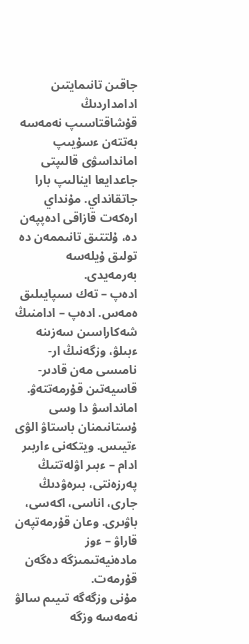جاقىن تانىمايتىن ادامداردىڭ قۇشاقتاسىپ نەمەسە بەتتەن ءسۇيىپ امانداسۋى قالىپتى جاعدايعا اينالىپ بارا جاتقانداي. مۇنداي ارەكەت قازاقى ادەپپەن دە، ۇلتتىق تانىممەن دە تولىق ۇيلەسە بەرمەيدى.
ادەپ – تەك سىپايىلىق ەمەس. ادەپ – ادامنىڭ شەكاراسىن سەزىنە ءبىلۋ، وزگەنىڭ ار-نامىسى مەن قادىر-قاسيەتىن قۇرمەتتەۋ. امانداسۋ دا وسى ۇستانىمنان باستاۋ الۋى ءتيىس. ويتكەنى ءاربىر ادام – ءبىر اۋلەتتىڭ پەرزەنتى، بىرەۋدىڭ جارى، اناسى، اكەسى، باۋىرى. وعان قۇرمەتپەن قاراۋ – ءوز مادەنيەتىمىزگە دەگەن قۇرمەت.
مۇنى وزگەگە تىيىم سالۋ نەمەسە وزگە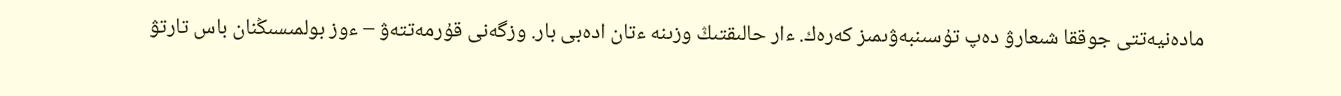مادەنيەتتى جوققا شىعارۋ دەپ تۇسىنبەۋىمىز كەرەك. ءار حالىقتىڭ وزىنە ءتان ادەبى بار. وزگەنى قۇرمەتتەۋ – ءوز بولمىسىڭنان باس تارتۋ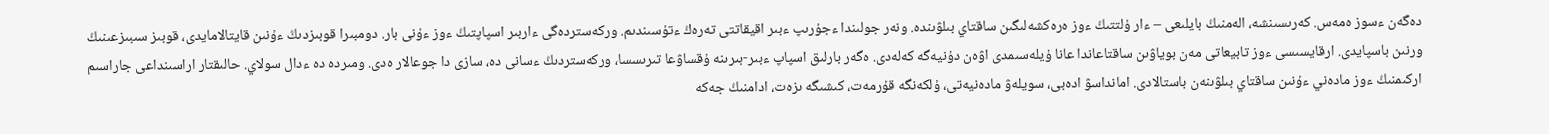دەگەن ءسوز ەمەس. كەرىسىنشە، الەمنىڭ بايلىعى – ءار ۇلتتىڭ ءوز ەرەكشەلىگىن ساقتاي بىلۋىندە. ونەر جولىندا ءجۇرىپ ءبىر اقيقاتتى تەرەڭ ءتۇسىندىم. وركەستردەگى ءاربىر اسپاپتىڭ ءوز ءۇنى بار. دومبىرا قوبىزدىڭ ءۇنىن قايتالامايدى، قوبىز سىبىزعىنىڭ ورنىن باسپايدى. ارقايسىسى ءوز تابيعاتى مەن بوياۋىن ساقتاعاندا عانا ۇيلەسىمدى اۋەن دۇنيەگە كەلەدى. ەگەر بارلىق اسپاپ ءبىر-بىرىنە ۇقساۋعا تىرىسسا، وركەستردىڭ ءسانى دە، سازى دا جوعالار ەدى. ومىردە دە ءدال سولاي. حالىقتار اراسىنداعى جاراسىم اركىمنىڭ ءوز مادەني ءۇنىن ساقتاي بىلۋىنەن باستالادى. امانداسۋ ادەبى، سويلەۋ مادەنيەتى، ۇلكەنگە قۇرمەت، كىشىگە ىزەت، ادامنىڭ جەكە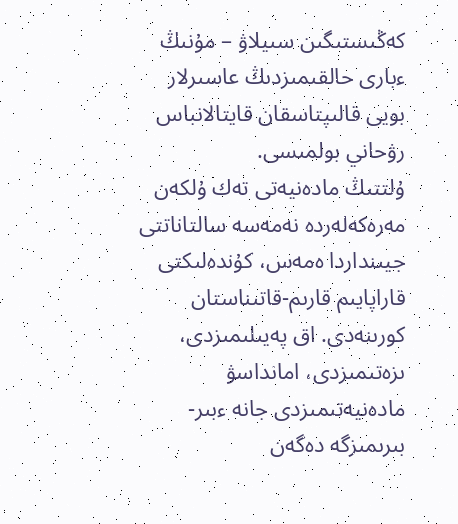كەڭىستىگىن سىيلاۋ – مۇنىڭ ءبارى حالقىمىزدىڭ عاسىرلار بويى قالىپتاسقان قايتالانباس رۋحاني بولمىسى.
ۇلتتىڭ مادەنيەتى تەك ۇلكەن مەرەكەلەردە نەمەسە سالتاناتتى جيىنداردا ەمەس، كۇندەلىكتى قاراپايىم قارىم-قاتىناستان كورىنەدى. اق پەيىلىمىزدى، ىزەتىمىزدى، امانداسۋ مادەنيەتىمىزدى جانە ءبىر-بىرىمىزگە دەگەن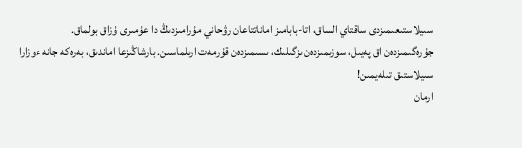سىيلاستىعىمىزدى ساقتاي الساق، اتا-بابامىز اماناتتاعان رۋحاني مۇرامىزدىڭ دا عۇمىرى ۇزاق بولماق.
جۇرەگىمىزدەن اق پەيىل، سوزىمىزدەن ىزگىلىك، ىسىمىزدەن قۇرمەت ارىلماسىن. بارشاڭىزعا اماندىق، بەرەكە جانە ءوزارا سىيلاستىق تىلەيمىن!
ارمان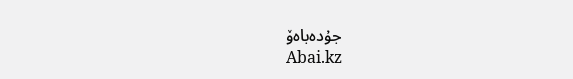جۇدەباەۆ
Abai.kz